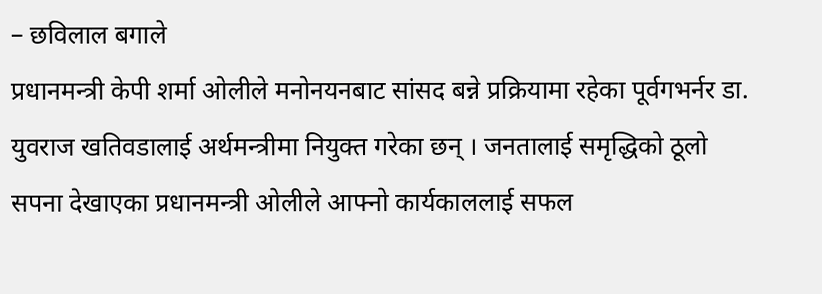– छविलाल बगाले
प्रधानमन्त्री केपी शर्मा ओलीले मनोनयनबाट सांसद बन्ने प्रक्रियामा रहेका पूर्वगभर्नर डा. युवराज खतिवडालाई अर्थमन्त्रीमा नियुक्त गरेका छन् । जनतालाई समृद्धिको ठूलो सपना देखाएका प्रधानमन्त्री ओलीले आफ्नो कार्यकाललाई सफल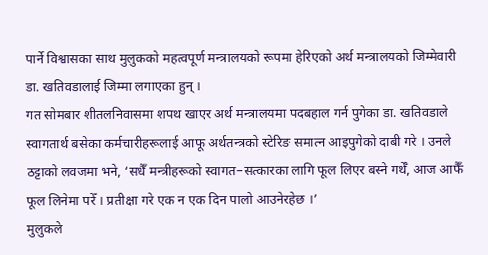पार्ने विश्वासका साथ मुलुकको महत्वपूर्ण मन्त्रालयको रूपमा हेरिएको अर्थ मन्त्रालयको जिम्मेवारी डा. खतिवडालाई जिम्मा लगाएका हुन् ।
गत सोमबार शीतलनिवासमा शपथ खाएर अर्थ मन्त्रालयमा पदबहाल गर्न पुगेका डा. खतिवडाले स्वागतार्थ बसेका कर्मचारीहरूलाई आफू अर्थतन्त्रको स्टेरिङ समात्न आइपुगेको दाबी गरे । उनले ठट्टाको लवजमा भने, ‘सधैँ मन्त्रीहरूको स्वागत–सत्कारका लागि फूल लिएर बस्ने गर्थेँ, आज आफैँ फूल लिनेमा परेँ । प्रतीक्षा गरे एक न एक दिन पालो आउनेरहेछ ।’
मुलुकले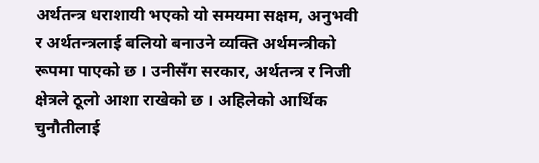अर्थतन्त्र धराशायी भएको यो समयमा सक्षम, अनुभवी र अर्थतन्त्रलाई बलियो बनाउने व्यक्ति अर्थमन्त्रीको रूपमा पाएको छ । उनीसँग सरकार, अर्थतन्त्र र निजी क्षेत्रले ठूलो आशा राखेको छ । अहिलेको आर्थिक चुनौतीलाई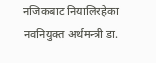नजिकबाट नियालिरहेका नवनियुक्त अर्थमन्त्री डा.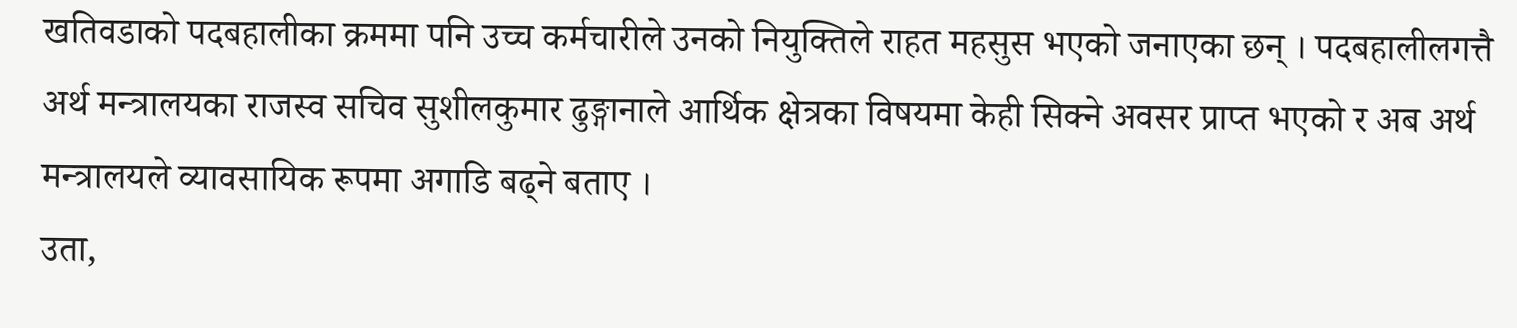खतिवडाको पदबहालीका क्रममा पनि उच्च कर्मचारीले उनको नियुक्तिले राहत महसुस भएको जनाएका छन् । पदबहालीलगत्तै अर्थ मन्त्रालयका राजस्व सचिव सुशीलकुमार ढुङ्गानाले आर्थिक क्षेत्रका विषयमा केही सिक्ने अवसर प्राप्त भएको र अब अर्थ मन्त्रालयले व्यावसायिक रूपमा अगाडि बढ्ने बताए ।
उता,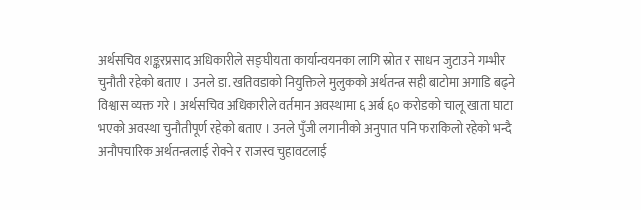अर्थसचिव शङ्करप्रसाद अधिकारीले सङ्घीयता कार्यान्वयनका लागि स्रोत र साधन जुटाउने गम्भीर चुनौती रहेको बताए । उनले डा. खतिवडाको नियुक्तिले मुलुकको अर्थतन्त्र सही बाटोमा अगाडि बढ्ने विश्वास व्यक्त गरे । अर्थसचिव अधिकारीले वर्तमान अवस्थामा ६ अर्ब ६० करोडको चालू खाता घाटा भएको अवस्था चुनौतीपूर्ण रहेको बताए । उनले पुँजी लगानीको अनुपात पनि फराकिलो रहेको भन्दै अनौपचारिक अर्थतन्त्रलाई रोक्ने र राजस्व चुहावटलाई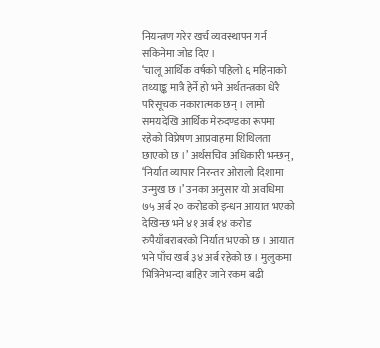नियन्त्रण गरेर खर्च व्यवस्थापन गर्न सकिनेमा जोड दिए ।
‘चालू आर्थिक वर्षको पहिलो ६ महिनाको तथ्याङ्क मात्रै हेर्ने हो भने अर्थतन्त्रका धेरै परिसूचक नकारात्मक छन् । लामो समयदेखि आर्थिक मेरुदण्डका रूपमा रहेको विप्रेषण आप्रवाहमा शिथिलता छाएको छ ।’ अर्थसचिव अधिकारी भन्छन्, ‘निर्यात व्यापार निरन्तर ओरालो दिशामा उन्मुख छ ।’ उनका अनुसार यो अवधिमा ७५ अर्ब २० करोडको इन्धन आयात भएको देखिन्छ भने ४१ अर्ब १४ करोड रुपैयाँबराबरको निर्यात भएको छ । आयात भने पाँच खर्ब ३४ अर्ब रहेको छ । मुलुकमा भित्रिनेभन्दा बाहिर जाने रकम बढी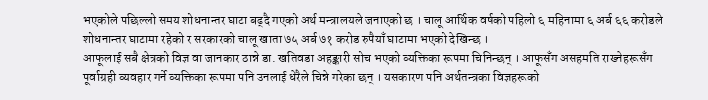भएकोले पछिल्लो समय शोधनान्तर घाटा बढ्दै गएको अर्थ मन्त्रालयले जनाएको छ । चालू आर्थिक वर्षको पहिलो ६ महिनामा ६ अर्ब ६६ करोडले शोधनान्तर घाटामा रहेको र सरकारको चालू खाता ७५ अर्ब ७१ करोड रुपैयाँ घाटामा भएको देखिन्छ ।
आफूलाई सबै क्षेत्रको विज्ञ वा जानकार ठान्ने डा. खतिवडा अहङ्कारी सोच भएको व्यक्तिका रूपमा चिनिन्छन् । आफूसँग असहमति राख्नेहरूसँग पूर्वाग्रही व्यवहार गर्ने व्यक्तिका रूपमा पनि उनलाई धेरैले चिन्ने गरेका छन् । यसकारण पनि अर्थतन्त्रका विज्ञहरूको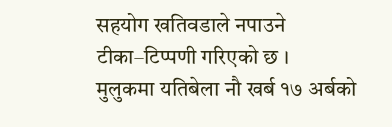सहयोग खतिवडाले नपाउने टीका–टिप्पणी गरिएको छ ।
मुलुकमा यतिबेला नौ खर्ब १७ अर्बको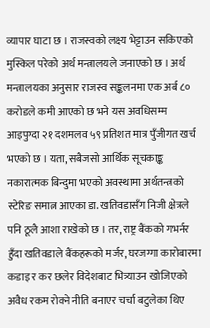व्यापार घाटा छ । राजस्वको लक्ष्य भेट्टाउन सकिएको मुस्किल परेको अर्थ मन्त्रालयले जनाएको छ । अर्थ मन्त्रालयका अनुसार राजस्व सङ्कलनमा एक अर्ब ८० करोडले कमी आएको छ भने यस अवधिसम्म आइपुग्दा २१ दशमलव ५९ प्रतिशत मात्र पुँजीगत खर्च भएको छ । यता, सबैजसो आर्थिक सूचकाङ्क नकारात्मक बिन्दुमा भएको अवस्थामा अर्थतन्त्रको स्टेरिङ समात्न आएका डा. खतिवडासँग निजी क्षेत्रले पनि ठूलै आशा राखेको छ । तर, राष्ट्र बैंकको गभर्नर हुँदा खतिवडाले बैंकहरूको मर्जर, घरजग्गा कारोबारमा कडाइ र कर छलेर विदेशबाट भित्र्याउन खोजिएको अवैध रकम रोक्ने नीति बनाएर चर्चा बटुलेका थिए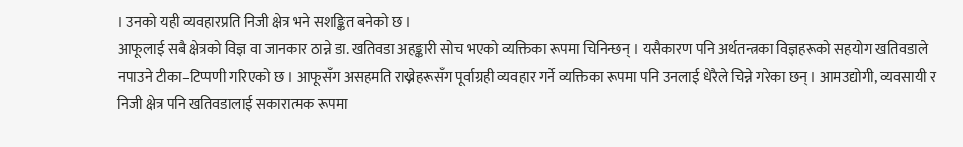। उनको यही व्यवहारप्रति निजी क्षेत्र भने सशङ्कित बनेको छ ।
आफूलाई सबै क्षेत्रको विज्ञ वा जानकार ठान्ने डा. खतिवडा अहङ्कारी सोच भएको व्यक्तिका रूपमा चिनिन्छन् । यसैकारण पनि अर्थतन्त्रका विज्ञहरूको सहयोग खतिवडाले नपाउने टीका–टिप्पणी गरिएको छ । आफूसँग असहमति राख्नेहरूसँग पूर्वाग्रही व्यवहार गर्ने व्यक्तिका रूपमा पनि उनलाई धेरैले चिन्ने गरेका छन् । आमउद्योगी, व्यवसायी र निजी क्षेत्र पनि खतिवडालाई सकारात्मक रूपमा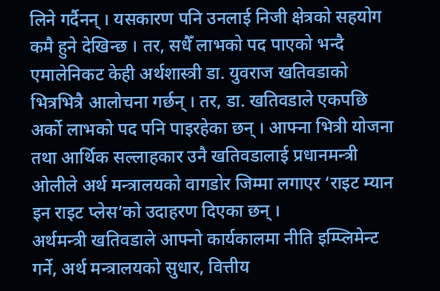लिने गर्दैनन् । यसकारण पनि उनलाई निजी क्षेत्रको सहयोग कमै हुने देखिन्छ । तर, सधैँ लाभको पद पाएको भन्दै एमालेनिकट केही अर्थशास्त्री डा. युवराज खतिवडाको भित्रभित्रै आलोचना गर्छन् । तर, डा. खतिवडाले एकपछि अर्को लाभको पद पनि पाइरहेका छन् । आफ्ना भित्री योजना तथा आर्थिक सल्लाहकार उनै खतिवडालाई प्रधानमन्त्री ओलीले अर्थ मन्त्रालयको वागडोर जिम्मा लगाएर ‘राइट म्यान इन राइट प्लेस’को उदाहरण दिएका छन् ।
अर्थमन्त्री खतिवडाले आफ्नो कार्यकालमा नीति इम्प्लिमेन्ट गर्ने, अर्थ मन्त्रालयको सुधार, वित्तीय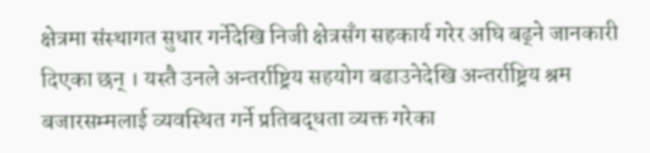क्षेत्रमा संस्थागत सुधार गर्नेदेखि निजी क्षेत्रसँग सहकार्य गरेर अघि बढ्ने जानकारी दिएका छन् । यस्तै उनले अन्तर्राष्ट्रिय सहयोग बढाउनेदेखि अन्तर्राष्ट्रिय श्रम बजारसम्मलाई व्यवस्थित गर्ने प्रतिबद्धता व्यक्त गरेका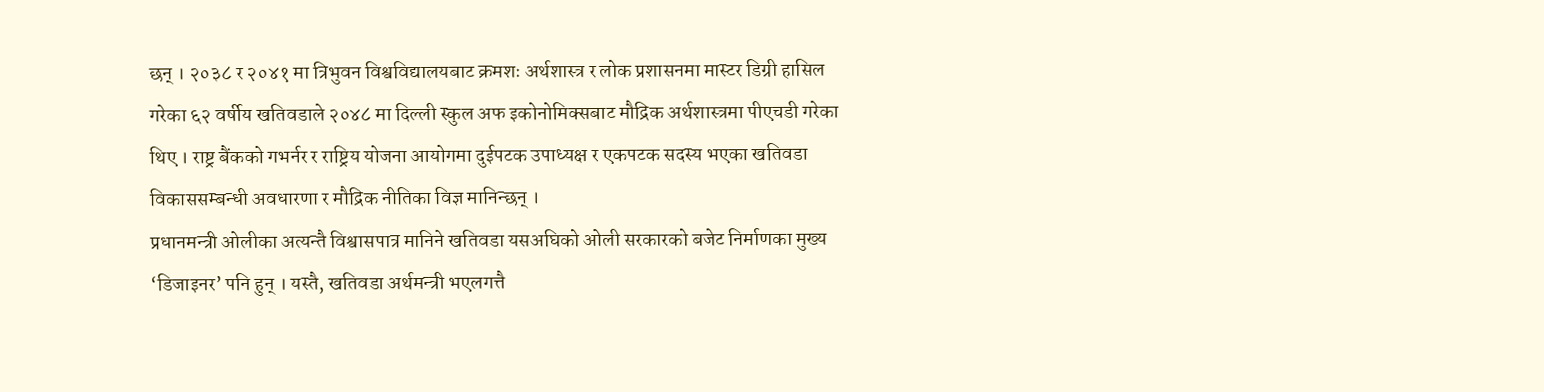छन् । २०३८ र २०४१ मा त्रिभुवन विश्वविद्यालयबाट क्रमशः अर्थशास्त्र र लोक प्रशासनमा मास्टर डिग्री हासिल गरेका ६२ वर्षीय खतिवडाले २०४८ मा दिल्ली स्कुल अफ इकोनोमिक्सबाट मौद्रिक अर्थशास्त्रमा पीएचडी गरेका थिए । राष्ट्र बैंकको गभर्नर र राष्ट्रिय योजना आयोगमा दुईपटक उपाध्यक्ष र एकपटक सदस्य भएका खतिवडा विकाससम्बन्धी अवधारणा र मौद्रिक नीतिका विज्ञ मानिन्छन् ।
प्रधानमन्त्री ओलीका अत्यन्तै विश्वासपात्र मानिने खतिवडा यसअघिको ओली सरकारको बजेट निर्माणका मुख्य ‘डिजाइनर’ पनि हुन् । यस्तै, खतिवडा अर्थमन्त्री भएलगत्तै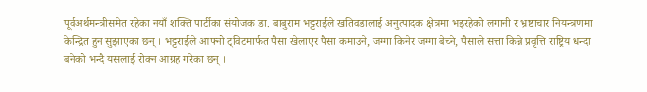पूर्वअर्थमन्त्रीसमेत रहेका नयाँ शक्ति पार्टीका संयोजक डा. बाबुराम भट्टराईले खतिवडालाई अनुत्पादक क्षेत्रमा भइरहेको लगानी र भ्रष्टाचार नियन्त्रणमा केन्द्रित हुन सुझाएका छन् । भट्टराईले आफ्नो ट्विटमार्फत पैसा खेलाएर पैसा कमाउने, जग्गा किनेर जग्गा बेच्ने, पैसाले सत्ता किन्ने प्रवृत्ति राष्ट्रिय धन्दा बनेको भन्दै यसलाई रोक्न आग्रह गरेका छन् ।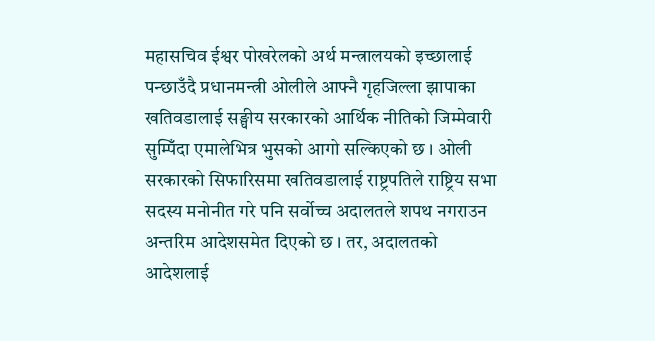महासचिव ईश्वर पोखरेलको अर्थ मन्त्रालयको इच्छालाई पन्छाउँदै प्रधानमन्त्री ओलीले आफ्नै गृहजिल्ला झापाका खतिवडालाई सङ्घीय सरकारको आर्थिक नीतिको जिम्मेवारी सुम्पिँदा एमालेभित्र भुसको आगो सल्किएको छ । ओली सरकारको सिफारिसमा खतिवडालाई राष्ट्रपतिले राष्ट्रिय सभा सदस्य मनोनीत गरे पनि सर्वोच्च अदालतले शपथ नगराउन अन्तरिम आदेशसमेत दिएको छ । तर, अदालतको आदेशलाई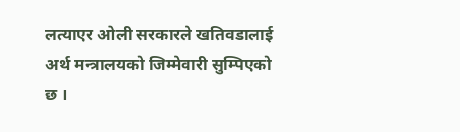लत्याएर ओली सरकारले खतिवडालाई अर्थ मन्त्रालयको जिम्मेवारी सुम्पिएको छ ।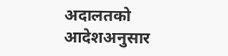अदालतको आदेशअनुसार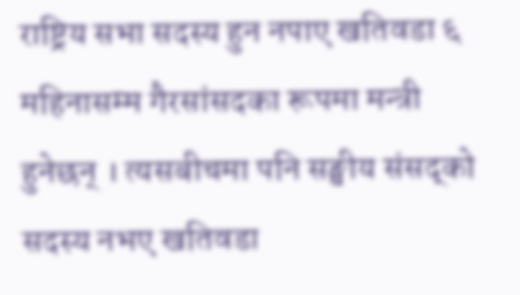राष्ट्रिय सभा सदस्य हुन नपाए खतिवडा ६ महिनासम्म गैरसांसदका रूपमा मन्त्री हुनेछन् । त्यसबीचमा पनि सङ्घीय संसद्को सदस्य नभए खतिवडा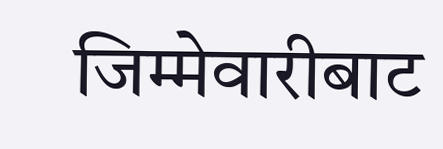जिम्मेवारीबाट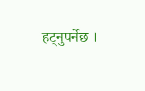हट्नुपर्नेछ ।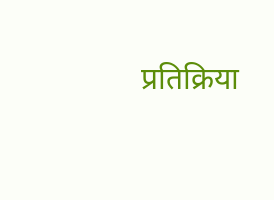प्रतिक्रिया